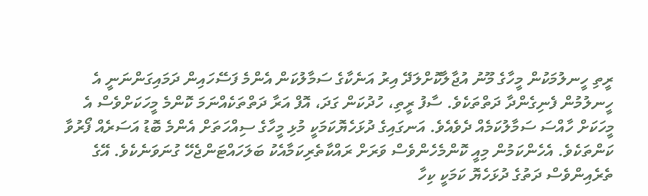ރީތި ހީނލުމަކުން މީހާގެ މޫނު އުޖާލާކޮށްލަދޭ އިރު އަނެކާގެ ސަމާލުކަން އެންމެ ފަސޭހައިން ދަމައިގަންނަނީ އެ ހީނލުމުން ފެނިގެންދާ ދަތްތަކެވެ. ސާފު ރީތި، ހުދުކަން ގަދަ، އޮފް އަރާ ދަތްތަކެއްނަމަ ކޮންމެ މީހަކަށްވެސް އެ މީހަކަށް ހާއްސަ ސަމާލުކަމެއް ދެވެއެވެ. އަނގައިގެ ދުޅަހެޔޮކަމަކީ މުޅި މީހާގެ ސިއްހަތަށް އެންމެ ބޮޑު އަސަރެއް ފޯރުވާ ކަންތަކެވެ. އެހެންކަމުން މިއީ ކޮންމެހެންވެސް ވަރަށް ރައްކާތެރިކަމާއެކު ބަލަހައްޓަންޖެހޭ ގުނަވަނެކެވެ. އޭގެ ތެރެއިންވެސް ދަތުގެ ދުޅަހެޔޮ ކަމަކީ ކިހާ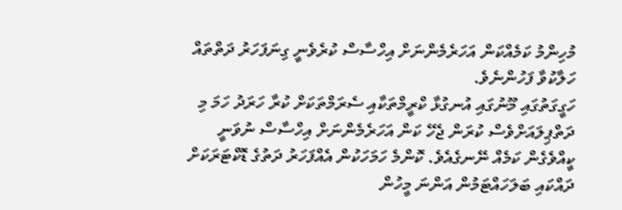މުހިންމު ކަމެއްކަން އަހަރެމެންނަށް އިހްސާސް ކުރެވެނީ ގިނަފަހަރު ދަތްތައް ހަލާކުވާ ފަހުންނެވެ.
ހަގީގަތުގައި މޫނުގައި އުނގުޅާ ކްރީމްތަކާއި ސެރަމްތަކަށް ކުރާ ހަރަދު ހަމަ މި ދަތްޕިލައަށްވެސް ކުރަން ޖެހޭ ކަން އަހަރެމެންނަށް އިހްސާސް ނުވަނީ ކީއްވެގެން ކަމެއް ނޭނގެއެވެ. ކޮންމެ ހަމަހަކުން އެއްފަހަރު ދަތުގެ ޑޮކްޓަރަކަށް ދައްކައި ބަލަހައްޓަމުން އަންނަ މީހުން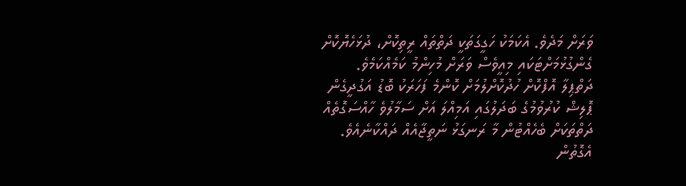ވަރަށް މަދެވެ. އެކަމަކު ހަގީގަތަކީ ދަތްތައް ރީތިކޮށް، ދުޅަހެޔޮކޮށް ގެންގުޅުމަށްޓަކައި މިއީވެސް ވަރަށް މުހިންމު ކަމެއްކަމެވެ.
ދަތްޕިލާ އޮފްކޮށް ހުދުކޮށްލުމަށް ކޮންމެ ފަހަރަކު ބޮޑު އަގުދީގެން ޕޮލިޝް ކުރުވުމުގެ ބަދަލުގައި އަމިއްލަ އަށް ސަމާލުވެ ހާއްސަގޮތެއް ދަތްތަކަށް ބެހެއްޓުން މާ ރަނގަޅު ނަތީޖާއެއް ދައްކާނެއެވެ. އެގޮތުން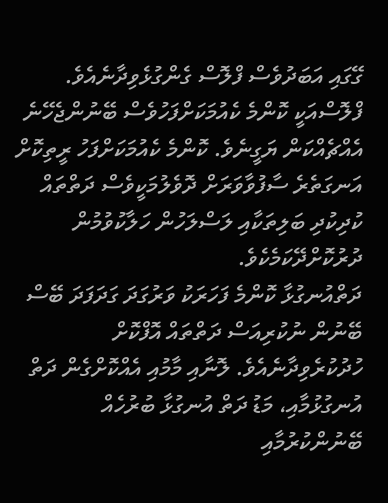ގޭގައި އަބަދުވެސް ފްލޮސް ގެންގުޅެވިދާނެއެވެ. ފްލޮސްއަކީ ކޮންމެ ކެއުމަކަށްފަހުވެސް ބޭނުންޖެހޭނެ އެއްޗެއްކަން ޔަގީނެވެ. ކޮންމެ ކެއުމަކަށްފަހު ރީތިކޮށް އަނގަތެރެ ސާފުވާވަރަށް ދޮވެލުމަކީވެސް ދަތްތައް ކުދިކުދި ބަލިތަކާއި ލަސްލަހުން ހަލާކުވުމުން ދުރުކޮށްދޭކަމެކެވެ.
ދަތްއުނގުޅާ ކޮންމެ ފަހަރަކު ވަރުގަދަ ގަދަފަދަ ބޭސް ބޭނުން ނުކުރިއަސް ދަތްތައް އޮފްކޮށް ހުދުކުރެވިދާނެއެވެ. ލޮނާއި މާމުއި އެއްކޮށްގެން ދަތް އުނގުޅުމާއި، މަޑު ދަތް އުނގުޅާ ބުރުހެއް ބޭނުންކުރުމާއި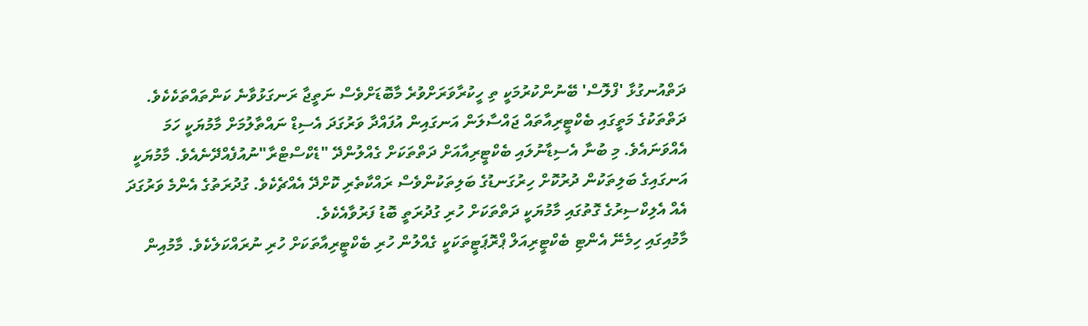ދަތްއުނގުޅާ 'ފްލޮސް' ބޭނުންކުރުމަކީ ތި ހީކުރާވަރަށްވުރެ މާބޮޑަށްވެސް ނަތީޖާ ރަނގަޅުވާނެ ކަންތައްތަކެކެވެ.
ދަތްތަކުގެ މަތީގައި ބެކްޓީރިއާތައް ޖައްސާލަން އަނގައިން އުފައްދާ ވަރުގަދަ އެސިޑް ނައްތާލުމަށް މާމުޔަކީ ހަމަ އެއްވަނައެވެ. މި ބުނާ އެސިޑާނުލައި ބެކްޓީރިއާއަށް ދަތްތަކަށް ގެއްލުންދޭ "ޑެކްސްޓްރާ"ނުއުފެއްދޭނެއެވެ. މާމުޔަކީ އަނގައިގެ ބަލިތަކުން ދުރުކޮށް ހިރުގަނޑުގެ ބަލިތަކުންވެސް ރައްކާތެރި ކޮށްދޭ އެއްޗެކެވެ. ގުދުރަތުގެ އެންމެ ވަރުގަދަ އެއް އެލިކްސިރުގެ ގޮތުގައި މާމުޔަކީ ދަތްތަކަށް ހުރި ގުދުރަތީ ބޮޑު ފަރުވާއެކެވެ.
މާމުއިގައި ހިމެނޭ އެންޓި ބެކްޓީރިއަލް ޕްރޮޕަޓީތަކަކީ ގެއްލުން ހުރި ބެކްޓީރިއާތަކަށް ހުރި ނުރައްކަލެކެވެ. މާމުއިން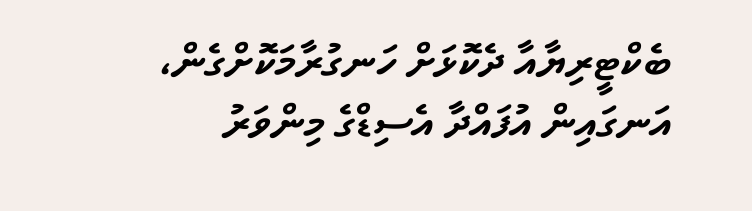ބެކްޓީރިޔާއާ ދެކޮޅަށް ހަނގުރާމަކޮށްގެން، އަނގައިން އުފައްދާ އެސިޑްގެ މިންވަރު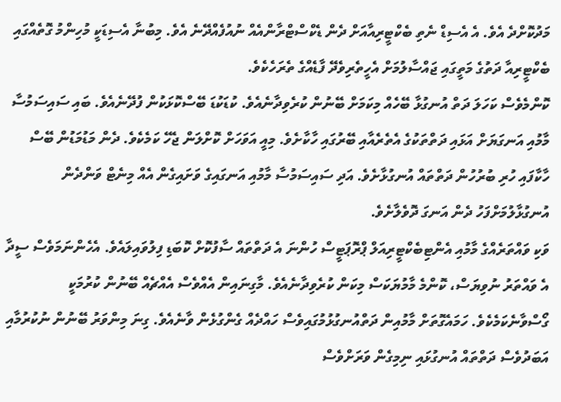މަދުކޮށްދެ އެވެ. އެ އެސިޑް ނެތި ބެކްޓީރިއާއަށް ދެން ޑެކްސްޓްރާންއެއް ނުއުފެއްދޭނެ އެވެ. މިބުނާ އެސިޑަކީ މުހިންމު ގޮތެއްގައި ބެކްޓީރިއާ ދަތުގެ މަތީގައި ޖައްސާލުމަށް އެހީތެރިވެދޭ ފާޑެއްގެ ތެރަހެކެވެ.
ކޮންމެވެސް ކަހަލަ ދަތް އުނގުޅާ ބޭހެއް މިކަމަށް ބޭނުން ކުރެވިދާނެއެވެ. ކުޑަކުޑަ ބޭސްކޮޅަކުން ފުދޭނެއެވެ. ބައި ސައިސަމުސާ މާމުއި އަނގަޔަށް އަޅައި ދަތްތަކުގެ އެތެރެއާއި ބޭރުގައި ހާކާށެވެ. މިއީ އަވަހަށް ކޮށްލަން ޖެހޭ ކަމެކެވެ. ދެން މަޑުމަޑުން ބޭސް ހާކާފައި ހުރި ބުރުހުން ދަތްތައް އުނގުޅާށެވެ. އަދި ސައިސަމުސާ މާމުއި އަނގައިގެ ވަށައިގެން އެއް މިނެޓް ވަންދެން އުނގުޅާލުމަށްފަހު ދެން އަނގަ ދޮވެލާށެވެ.
ވަކި ވައްތަރެއްގެ މާމުއި އެންޓިބެކްޓީރިއަލް ޕްރޮޕަޓީސް ހުންނަ އެ ދަތްތައް ސާފުކޮށް ކޮބަޑި ފިލުވައިލައެވެ. އެހެންނަމަވެސް ސީދާ އެ ވައްތަރު ނުވިޔަސް، ކޮންމެ މާމުޔަކަސް މިކަން ކުރެވިދާނެއެވެ. މާގިނައިން އެއްވެސް އެއްޗެއް ބޭނުން ކުރުމަކީ ގޯސްވާނެކަމެކެވެ. ހަމައެގޮތަށް މާމުއިން ދަތްއުނގުޅުމުގައިވެސް ހައްދެއް ގެންގުޅެން ވާނެއެވެ. ގިނަ މިންވަރު ބޭނުން ނުކުރުމާއި އަބަދުވެސް ދަތްތައް އުނގުޅައި ނިމިގެން ވަރަށްވެސް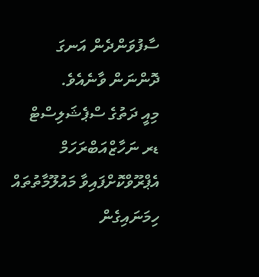ސާފުވަންދެން އަނގަ ދޮންނަން ވާނެއެވެ.
މިއީ ދަތުގެ ސްޕެޝަލިސްޓް ޑރ ނަހާޒްއަބްރަހަމް އެޕްރޫވްކޮށްފައިވާ މައުލޫމާތުތައް ހިމަނައިގެން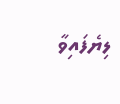ލިޔެފައިވާ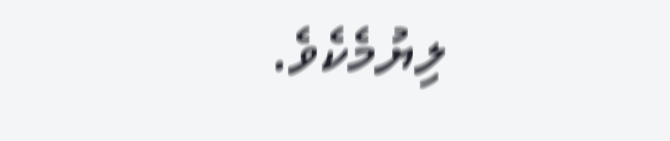ލިޔުމެކެވެ.